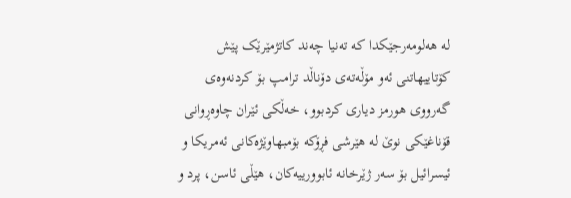لە هەلومەرجێکدا کە تەنیا چەند کاتژمێرێک پێش کۆتاییهاتنی ئەو مۆڵەتەی دۆناڵد ترامپ بۆ کردنەوەی گەرووی هورمز دیاری کردبوو، خەڵکی ئێران چاوەڕوانی قۆناغێکی نوێ لە هێرشی فڕۆکە بۆمبهاوێژەکانی ئەمریکا و ئیسرائیل بۆ سەر ژێرخانە ئابوورییەکان، هێڵی ئاسن، پرد و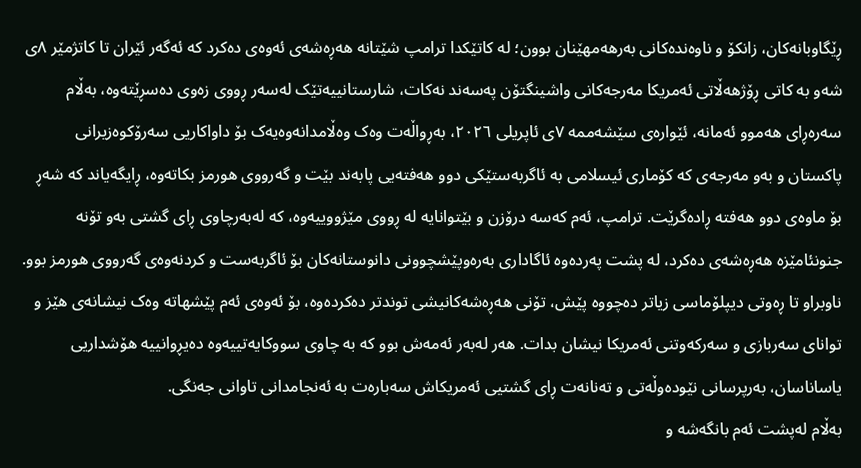ڕێگاوبانەکان، زانکۆ و ناوەندەکانی بەرهەمهێنان بوون؛ لە کاتێکدا ترامپ شێتانە هەڕەشەی ئەوەی دەکرد کە ئەگەر ئێران تا کاتژمێر ٨ی شەو بە کاتی ڕۆژهەڵاتی ئەمریکا مەرجەکانی واشینگتۆن پەسەند نەکات، شارستانییەتێک لەسەر ڕووی زەوی دەسڕێتەوە، بەڵام سەرەڕای هەموو ئەمانە، ئێوارەی سێشەممە ٧ی ئاپریلی ٢٠٢٦، بەڕواڵەت وەک وەڵامدانەوەیەک بۆ داواکاریی سەرۆکوەزیرانی پاکستان و بەو مەرجەی کە کۆماری ئیسلامی بە ئاگربەستێکی دوو هەفتەیی پابەند بێت و گەرووی هورمز بکاتەوە، ڕایگەیاند کە شەڕ بۆ ماوەی دوو هەفتە ڕادەگرێت. ترامپ، ئەم کەسە درۆزن و بێتوانایە لە ڕووی مێژووییەوە، کە لەبەرچاوی ڕای گشتی بەو تۆنە جنونئامێزە هەڕەشەی دەکرد، لە پشت پەردەوە ئاگاداری بەرەوپێشچوونی دانوستانەکان بۆ ئاگربەست و کردنەوەی گەرووی هورمز بوو. ناوبراو تا ڕەوتی دیپلۆماسی زیاتر دەچووە پێش، تۆنی هەڕەشەکانیشی توندتر دەکردەوە، بۆ ئەوەی ئەم پێشهاتە وەک نیشانەی هێز و توانای سەربازی و سەرکەوتنی ئەمریکا نیشان بدات. هەر لەبەر ئەمەش بوو کە بە چاوی سووکایەتییەوە دەیڕوانییە هۆشداریی یاساناسان، بەرپرسانی نێودەوڵەتی و تەنانەت ڕای گشتیی ئەمریکاش سەبارەت بە ئەنجامدانی تاوانی جەنگی.
بەڵام لەپشت ئەم بانگەشە و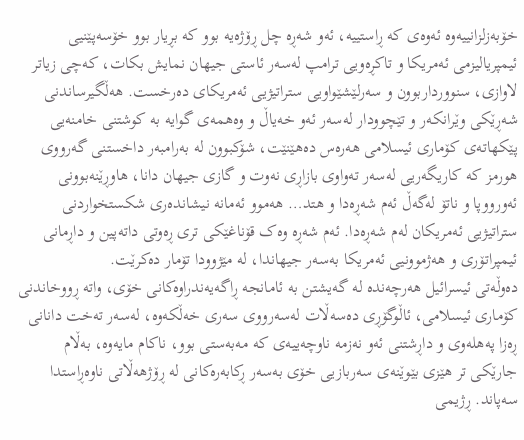خۆبەزلزانییەوە ئەوەی کە ڕاستییە، ئەو شەڕە چل ڕۆژەیە بوو کە بڕیار بوو خۆسەپێنیی ئیمپریالیزمی ئەمریکا و تاكڕەویی ترامپ لەسەر ئاستی جیهان نمایش بکات، کەچی زیاتر لاوازی، سنوورداربوون و سەرلێشێواویی ستراتیژیی ئەمریکای دەرخست. هەڵگیرساندنی شەڕێکی وێرانکەر و تێچوودار لەسەر ئەو خەیاڵ و وەهمەی گوایە بە کوشتنی خامنەیی پێکهاتەی کۆماری ئیسلامی هەرەس دەهێنێت، شۆکبوون لە بەرامبەر داخستنی گەرووی هورمز کە کاریگەریی لەسەر تەواوی بازاڕی نەوت و گازی جیهان دانا، هاوڕێنەبوونی ئەورووپا و ناتۆ لەگەڵ ئەم شەڕەدا و هتد… هەموو ئەمانە نیشاندەری شکستخواردنی ستراتیژیی ئەمریکان لەم شەڕەدا. ئەم شەڕە وەک قۆناغێکی تری ڕەوتی داتەپین و داڕمانی ئیمپراتۆری و هەژموونیی ئەمریکا بەسەر جیهاندا، لە مێژوودا تۆمار دەکرێت.
دەوڵەتی ئیسرائیل هەرچەندە لە گەیشتن بە ئامانجە ڕاگەیەندراوەکانی خۆی، واتە ڕووخاندنی کۆماری ئیسلامی، ئاڵوگۆڕی دەسەڵات لەسەرووی سەری خەڵکەوە، لەسەر تەخت دانانی ڕەزا پەهلەوی و داڕشتنی ئەو نەزمە ناوچەییەی کە مەبەستی بوو، ناکام مایەوە، بەڵام جارێکی تر هێزی بێوێنەی سەربازیی خۆی بەسەر ڕکابەرەکانی لە ڕۆژهەڵاتی ناوەڕاستدا سەپاند. ڕژیمی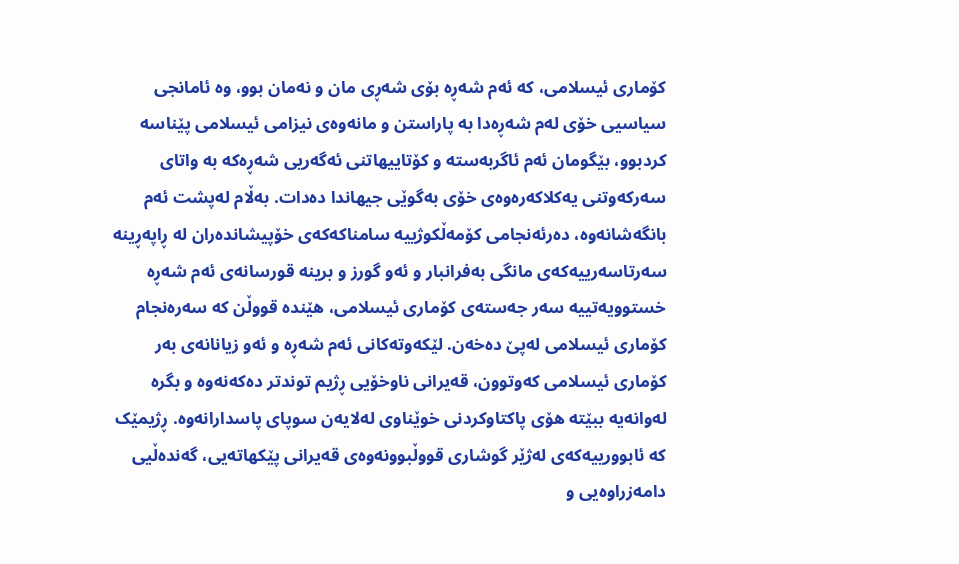کۆماری ئیسلامی، کە ئەم شەڕە بۆی شەڕی مان و نەمان بوو، وە ئامانجی سیاسیی خۆی لەم شەڕەدا بە پاراستن و مانەوەی نیزامی ئیسلامی پێناسە کردبوو، بێگومان ئەم ئاگربەستە و کۆتاییهاتنی ئەگەریی شەڕەکە بە واتای سەرکەوتنی یەکلاکەرەوەی خۆی بەگوێی جیهاندا دەدات. بەڵام لەپشت ئەم بانگەشانەوە، دەرئەنجامی کۆمەڵکوژییە سامناکەکەی خۆپیشاندەران لە ڕاپەڕینە سەرتاسەرییەکەی مانگی بەفرانبار و ئەو گورز و برینە قورسانەی ئەم شەڕە خستوویەتییە سەر جەستەی کۆماری ئیسلامی، هێندە قووڵن کە سەرەنجام کۆماری ئیسلامی لەپێ دەخەن. لێکەوتەکانی ئەم شەڕە و ئەو زیانانەی بەر کۆماری ئیسلامی کەوتوون، قەیرانی ناوخۆیی ڕژیم توندتر دەکەنەوە و بگرە لەوانەیە ببێتە هۆی پاکتاوکردنی خوێناوی لەلایەن سوپای پاسدارانەوە. ڕژیمێک کە ئابوورییەکەی لەژێر گوشاری قووڵبوونەوەی قەیرانی پێکهاتەیی، گەندەڵیی دامەزراوەیی و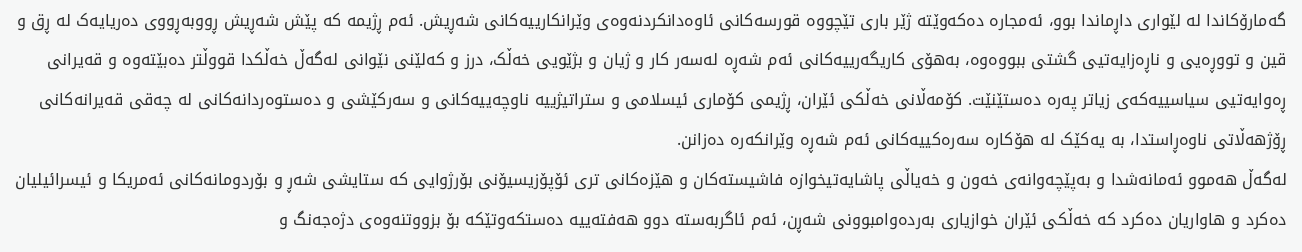گەمارۆکاندا لە لێواری داڕماندا بوو، ئەمجارە دەکەوێتە ژێر باری تێچووە قورسەکانی ئاوەدانکردنەوەی وێرانکارییەکانی شەڕیش. ئەم ڕژیمە کە پێش شەڕیش ڕووبەڕووی دەریایەک لە ڕق و قین و تووڕەیی و ناڕەزایەتیی گشتی ببووەوە، بەهۆی کاریگەرییەکانی ئەم شەڕە لەسەر کار و ژیان و بژێویی خەڵک، درز و کەلێنی نێوانی لەگەڵ خەڵکدا قووڵتر دەبێتەوە و قەیرانی ڕەوایەتیی سیاسییەکەی زیاتر پەرە دەستێنێت. کۆمەڵانی خەڵکی ئێران، ڕژیمی کۆماری ئیسلامی و ستراتیژییە ناوچەییەکانی و سەرکێشی و دەستوەردانەکانی لە چەقی قەیرانەکانی ڕۆژهەڵاتی ناوەڕاستدا، بە یەکێک لە هۆکارە سەرەکییەکانی ئەم شەڕە وێرانکەرە دەزانن.
لەگەڵ هەموو ئەمانەشدا و بەپێچەوانەی خەون و خەیاڵی پاشایەتیخوازە فاشیستەکان و هێزەکانی تری ئۆپۆزیسیۆنی بۆرژوایی کە ستایشی شەڕ و بۆردومانەکانی ئەمریکا و ئیسرائیلیان دەکرد و هاواریان دەکرد کە خەڵکی ئێران خوازیاری بەردەوامبوونی شەڕن، ئەم ئاگربەستە دوو هەفتەییە دەستکەوتێکە بۆ بزووتنەوەی دژەجەنگ و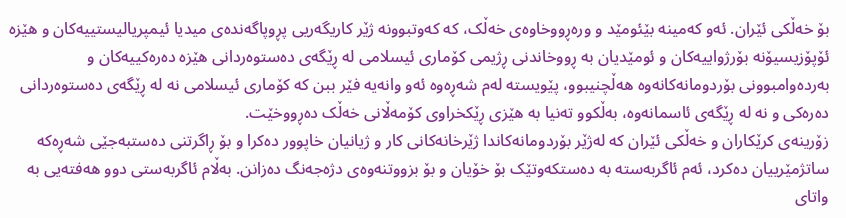بۆ خەڵکی ئێران. ئەو کەمینە بێئومێد و ورەڕووخاوەی خەڵک، کە کەوتبوونە ژێر کاریگەریی پڕوپاگەندەی میدیا ئیمپریالیستییەکان و هێزە ئۆپۆزیسیۆنە بۆرژواییەکان و ئومێدیان بە ڕووخاندنی ڕژیمی کۆماری ئیسلامی لە ڕێگەی دەستوەردانی هێزە دەرەکییەکان و بەردەوامبوونی بۆردومانەکانەوە هەڵچنیبوو، پێویستە لەم شەڕەوە ئەو وانەیە فێر ببن کە کۆماری ئیسلامی نە لە ڕێگەی دەستوەردانی دەرەکی و نە لە ڕێگەی ئاسمانەوە، بەڵکوو تەنیا بە هێزی ڕێکخراوی کۆمەڵانی خەڵک دەڕووخێت.
زۆرینەی کرێکاران و خەڵکی ئێران کە لەژێر بۆردومانەکاندا ژێرخانەکانی کار و ژیانیان خاپوور دەکرا و بۆ ڕاگرتنی دەستبەجێی شەڕەکە ساتژمێرییان دەکرد، ئەم ئاگربەستە بە دەستکەوتێک بۆ خۆیان و بۆ بزووتنەوەی دژەجەنگ دەزانن. بەڵام ئاگربەستی دوو هەفتەیی بە واتای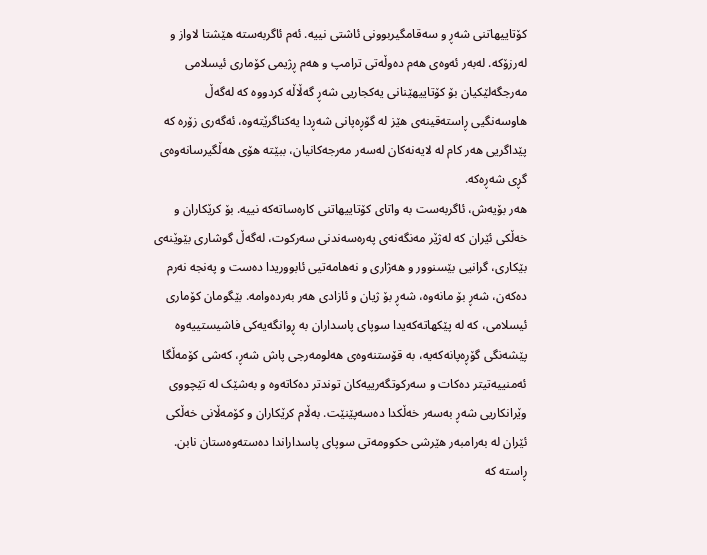کۆتاییهاتنی شەڕ و سەقامگیربوونی ئاشتی نییە. ئەم ئاگربەستە هێشتا لاواز و لەرزۆکە. لەبەر ئەوەی هەم دەوڵەتی ترامپ و هەم ڕژیمی کۆماری ئیسلامی مەرجگەلێکیان بۆ کۆتاییهێنانی یەکجاریی شەڕ گەڵاڵە کردووە کە لەگەڵ هاوسەنگیی ڕاستەقینەی هێز لە گۆڕەپانی شەڕدا یەکناگرێتەوە، ئەگەری زۆرە کە پێداگریی هەر کام لە لایەنەکان لەسەر مەرجەکانیان، ببێتە هۆی هەڵگیرسانەوەی گڕی شەڕەکە.
هەر بۆیەش، ئاگربەست بە واتای کۆتاییهاتنی کارەساتەکە نییە. بۆ کرێکاران و خەڵکی ئێران کە لەژێر مەنگەنەی پەرەسەندنی سەرکوت، لەگەڵ گوشاری بێوێنەی بێکاری، گرانیی بێسنوور و هەژاری و نەهامەتیی ئابووریدا دەست و پەنجە نەرم دەکەن، شەڕ بۆ مانەوە، شەڕ بۆ ژیان و ئازادی هەر بەردەوامە. بێگومان کۆماری ئیسلامی، کە لە پێکهاتەکەیدا سوپای پاسداران بە ڕوانگەیەکی فاشیستییەوە پێشەنگی گۆڕەپانەکەیە، بە قۆستنەوەی هەلومەرجی پاش شەڕ، کەشی کۆمەڵگا ئەمنییەتیتر دەکات و سەرکوتگەرییەکان توندتر دەکاتەوە و بەشێک لە تێچووی وێرانکاریی شەڕ بەسەر خەڵکدا دەسەپێنێت. بەڵام کرێکاران و کۆمەڵانی خەڵکی ئێران لە بەرامبەر هێرشی حکوومەتی سوپای پاسداراندا دەستەوەستان نابن. ڕاستە کە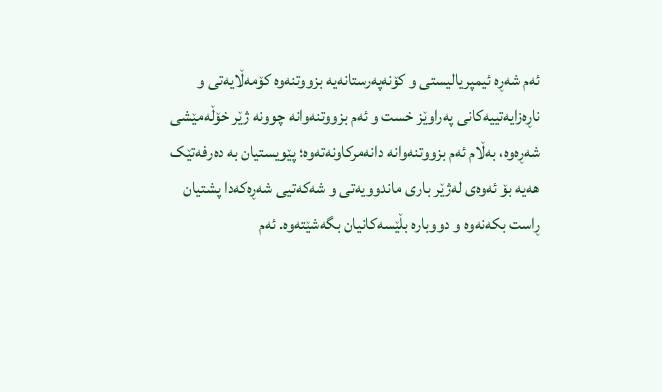ئەم شەڕە ئیمپریالیستی و کۆنەپەرستانەیە بزووتنەوە کۆمەڵایەتی و ناڕەزایەتییەکانی پەراوێز خست و ئەم بزووتنەوانە چوونە ژێر خۆڵەمێشی شەڕەوە، بەڵام ئەم بزووتنەوانە دانەمرکاونەتەوە؛ پێویستیان بە دەرفەتێک هەیە بۆ ئەوەی لەژێر باری ماندوویەتی و شەکەتیی شەڕەکەدا پشتیان ڕاست بکەنەوە و دووبارە بڵێسەکانیان بگەشێتەوە. ئەم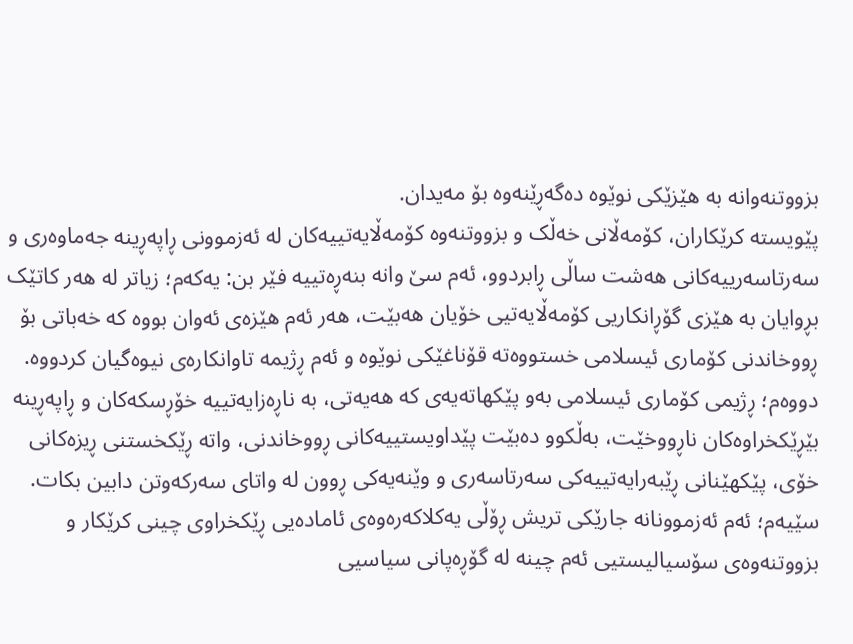بزووتنەوانە بە هێزێکی نوێوە دەگەڕێنەوە بۆ مەیدان.
پێویستە کرێکاران، کۆمەڵانی خەڵک و بزووتنەوە کۆمەڵایەتییەکان لە ئەزموونی ڕاپەڕینە جەماوەری و سەرتاسەرییەکانی هەشت ساڵی ڕابردوو، ئەم سێ وانە بنەڕەتییە فێر بن: یەکەم؛ زیاتر لە هەر کاتێک بڕوایان بە هێزی گۆڕانکاریی کۆمەڵایەتیی خۆیان هەبێت، هەر ئەم هێزەی ئەوان بووە کە خەباتی بۆ ڕووخاندنی کۆماری ئیسلامی خستووەتە قۆناغێکی نوێوە و ئەم ڕژیمە تاوانکارەی نیوەگیان کردووە. دووەم؛ ڕژیمی کۆماری ئیسلامی بەو پێکهاتەیەی کە هەیەتی، بە ناڕەزایەتییە خۆڕسکەکان و ڕاپەڕینە بێڕێکخراوەکان ناڕووخێت، بەڵکوو دەبێت پێداویستییەکانی ڕووخاندنی، واتە ڕێکخستنی ڕیزەکانی خۆی، پێکهێنانی ڕێبەرایەتییەکی سەرتاسەری و وێنەیەکی ڕوون لە واتای سەرکەوتن دابین بکات. سێیەم؛ ئەم ئەزموونانە جارێکی تریش ڕۆڵی یەکلاکەرەوەی ئامادەیی ڕێکخراوی چینی کرێکار و بزووتنەوەی سۆسیالیستیی ئەم چینە لە گۆڕەپانی سیاسیی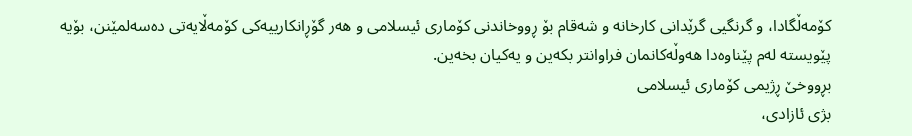کۆمەڵگادا، و گرنگیی گرێدانی کارخانە و شەقام بۆ ڕووخاندنی کۆماری ئیسلامی و هەر گۆڕانکارییەکی کۆمەڵایەتی دەسەلمێنن، بۆیە پێویستە لەم پێناوەدا هەوڵەکانمان فراوانتر بکەین و یەکیان بخەین.
بڕووخێ ڕژیمی کۆماری ئیسلامی
بژی ئازادی،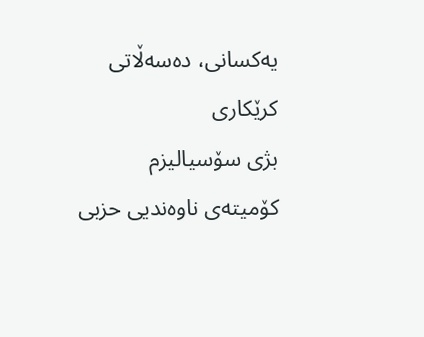یەکسانی، دەسەڵاتی کرێکاری
بژی سۆسیالیزم
کۆمیتەی ناوەندیی حزبی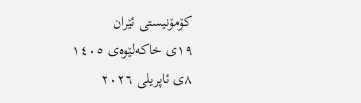کۆمۆنیستی ئێران
١٩ی خاکەلێوەی ١٤٠٥
٨ی ئاپریلی ٢٠٢٦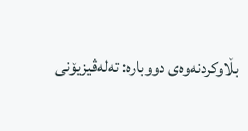بڵاوکردنەوەی دووبارە: تەلەڤیزیۆنی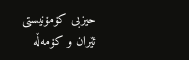حیزبی کۆمۆنیستی ئێران و کۆمەڵە